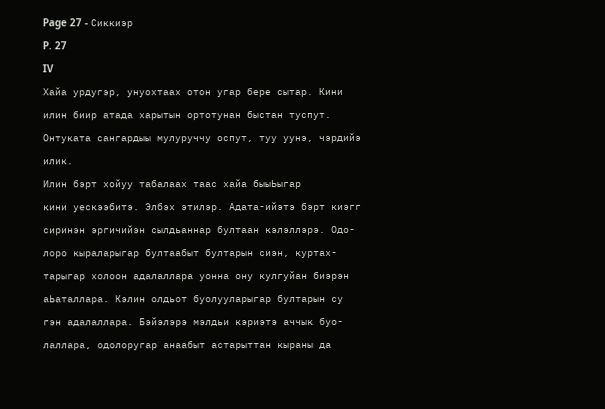Page 27 - Сиккиэр
P. 27
IV
Хайа урдугэр, унуохтаах отон угар бере сытар. Кини
илин биир атада харытын ортотунан быстан туспут.
Онтуката сангардыы мулуруччу оспут, туу уунэ, чэрдийэ
илик.
Илин бэрт хойуу табалаах таас хайа быыЬыгар
кини уескээбитэ. Элбэх этилэр. Адата-ийэтэ бэрт киэгг
сиринэн эргичийэн сылдьаннар бултаан кэлэллэрэ. Одо-
лоро кыраларыгар бултаабыт бултарын сиэн, куртах-
тарыгар холоон адалаллара уонна ону кулгуйан биэрэн
аЬаталлара. Кэлин олдьот буолууларыгар бултарын су
гэн адалаллара. Бэйэлэрэ мэлдьи кэриэтэ аччык буо-
лаллара, одолоругар анаабыт астарыттан кыраны да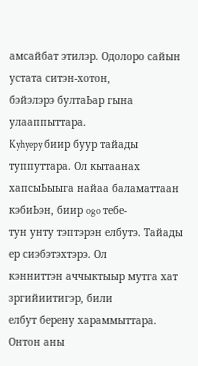амсайбат этилэр. Одолоро сайын устата ситэн-хотон,
бэйэлэрэ бултаЬар гына улааппыттара.
Kyhyepy биир буур тайады туппуттара. Ол кытаанах
хапсыЬыыга найаа баламаттаан кэбиЬэн, биир ogo тебе-
тун унту тэптэрэн елбутэ. Тайады ер сиэбэтэхтэрэ. Ол
кэнниттэн аччыктыыр мутга хат зргийиитигэр, били
елбут берену хараммыттара. Онтон аны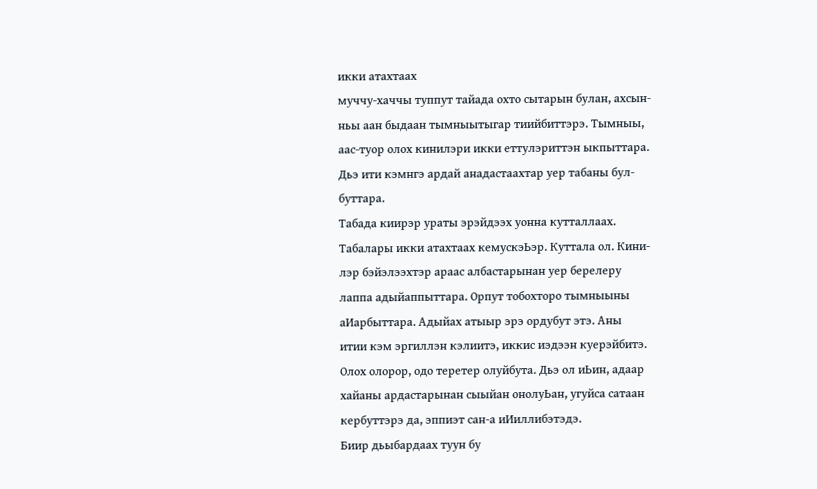икки атахтаах
муччу-хаччы туппут тайада охто сытарын булан, ахсын-
ньы аан быдаан тымныытыгар тиийбиттэрэ. Тымныы,
аас-туор олох кинилэри икки еттулэриттэн ыкпыттара.
Дьэ ити кэмнгэ ардай анадастаахтар уер табаны бул-
буттара.
Табада киирэр ураты эрэйдээх уонна кутталлаах.
Табалары икки атахтаах кемускэЬэр. Куттала ол. Кини-
лэр бэйэлээхтэр араас албастарынан уер берелеру
лаппа адыйаппыттара. Орпут тобохторо тымныыны
аИарбыттара. Адыйах атыыр эрэ ордубут этэ. Аны
итии кэм эргиллэн кэлиитэ, иккис иэдээн куерэйбитэ.
Олох олорор, одо теретер олуйбута. Дьэ ол иЬин, адаар
хайаны ардастарынан сыыйан онолуЬан, угуйса сатаан
кербуттэрэ да, эппиэт сан-а иИиллибэтэдэ.
Биир дьыбардаах туун бу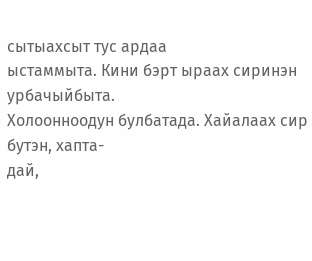сытыахсыт тус ардаа
ыстаммыта. Кини бэрт ыраах сиринэн урбачыйбыта.
Холоонноодун булбатада. Хайалаах сир бутэн, хапта-
дай,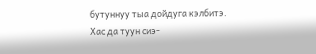бутуннуу тыа дойдуга кэлбитэ. Хас да туун сиэ-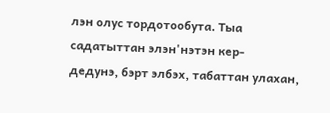лэн олус тордотообута. Тыа садатыттан элэн'нэтэн кер-
дедунэ, бэрт элбэх, табаттан улахан,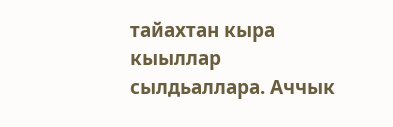тайахтан кыра
кыыллар сылдьаллара. Аччык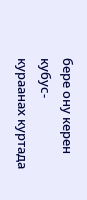бере ону керен кубус-
кураанах куртада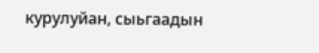курулуйан, сыьгаадын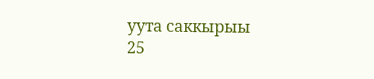уута саккырыы
25